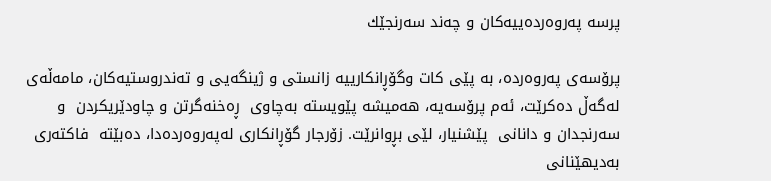پرسه‌ په‌روه‌رده‌ییه‌كان و چه‌ند سه‌رنجێك

پرۆسه‌ی‌ په‌روه‌رده‌، به‌ پێی‌ كات وگۆڕانكارییه‌ زانستی و ژینگه‌یی‌ و ته‌ندروستیه‌كان، مامه‌ڵه‌ی‌  له‌گه‌ڵ ده‌كرێت، ئه‌م پرۆسه‌یه‌، هه‌میشه‌ پێویسته‌ به‌چاوی‌  ڕه‌خنه‌گرتن و چاودێریكردن  و سه‌رنجدان و دانانی‌  پێشنیار، لێی‌ بڕوانرێت. زۆرجار گۆڕانكاری له‌په‌روه‌رده‌دا، ده‌بێته‌  فاكته‌ری‌  به‌دیهێنانی‌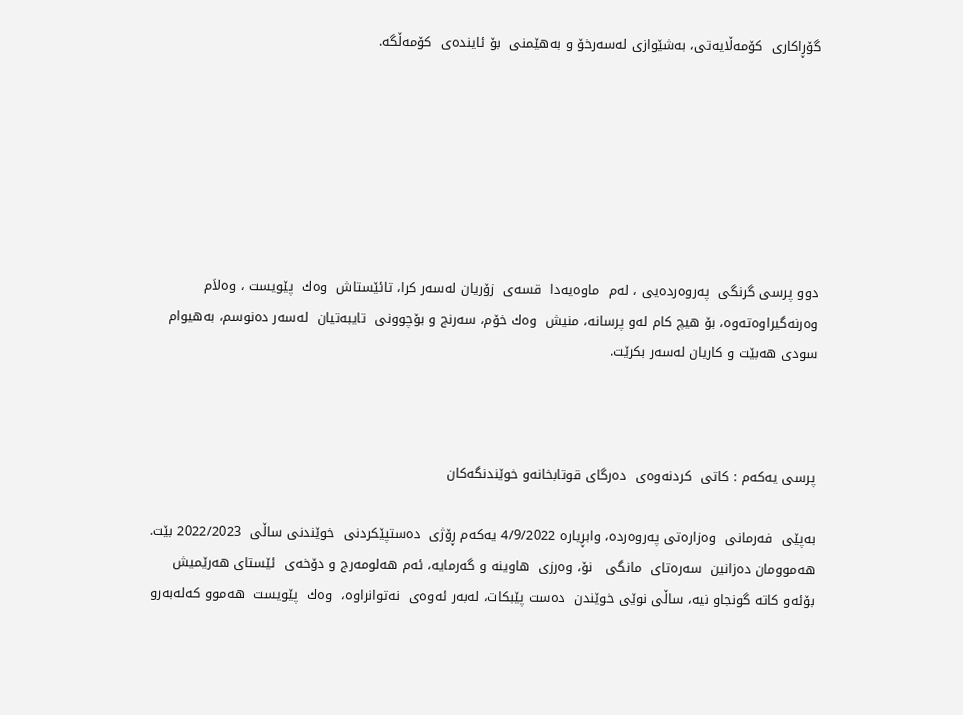گۆڕاكاری‌  كۆمه‌ڵایه‌تی‌، به‌شێوازی‌ له‌سه‌رخۆ و به‌هێمنی‌  بۆ ئاینده‌ی‌  كۆمه‌ڵگه‌.







دوو پرسی‌ گرنگی‌  په‌روه‌رده‌یی‌ ، له‌م  ماوه‌یه‌دا  قسه‌ی‌  زۆریان له‌سه‌ر كرا، تائێستاش  وه‌ك  پێویست ، وه‌لاَم  وه‌رنه‌گیراوه‌ته‌وه‌، بۆ هیچ كام له‌و پرسانه‌، منیش  وه‌ك خۆم، سه‌رنج و بۆچوونی‌  تایبه‌تیان  له‌سه‌ر ده‌نوسم، به‌هیوام  سودی‌ هه‌بێت و كاریان له‌سه‌ر بكرێت.



پرسی‌ یه‌كه‌م : كاتی‌  كردنه‌وه‌ی‌  ده‌رگای‌ قوتابخانه‌و خوێندنگه‌كان

به‌پێی‌  فه‌رمانی‌  وه‌زاره‌تی‌ په‌روه‌رده‌، وابڕیاره‌ 4/9/2022 یه‌كه‌م ڕۆژی‌  ده‌ستپێكردنی‌  خوێندنی‌ ساڵی‌  2022/2023 بێت.
هه‌موومان ده‌زانین  سه‌ره‌تای‌  مانگی‌   نۆ، وه‌رزی‌  هاوینه‌ و گه‌رمایه‌، ئه‌م هه‌لومه‌رج و دۆخه‌ی‌  ئێستای‌ هه‌رێمیش  بۆئه‌و كاته‌ گونجاو نیه‌، ساڵی‌ نوێی‌ خوێندن  ده‌ست پێبكات، له‌به‌ر ئه‌وه‌ی‌  نه‌توانراوه‌،  وه‌ك  پێویست  هه‌موو كه‌له‌به‌رو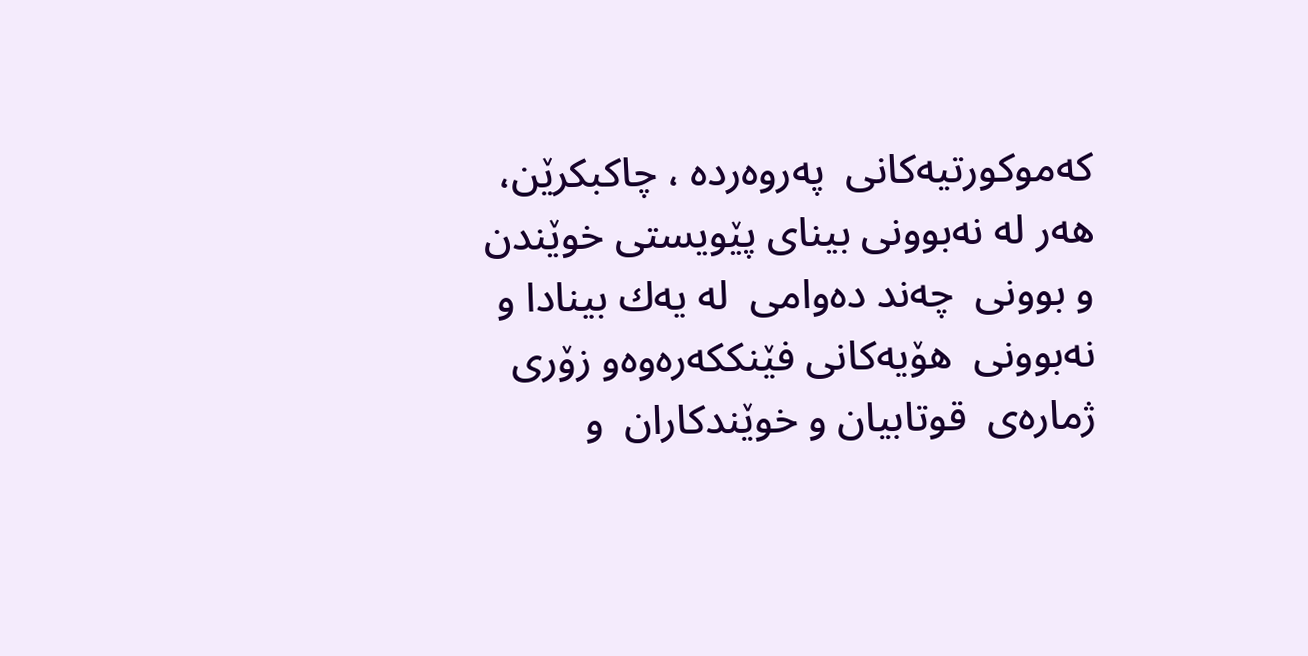كه‌موكورتیه‌كانی‌  په‌روه‌رده‌ ، چاكبكرێن، هه‌ر له‌ نه‌بوونی‌ بینای‌ پێویستی‌ خوێندن  و بوونی‌  چه‌ند ده‌وامی‌  له‌ یه‌ك بینادا و نه‌بوونی‌  هۆیه‌كانی‌ فێنككه‌ره‌وه‌و زۆری‌  ژماره‌ی‌  قوتابیان و خوێندكاران  و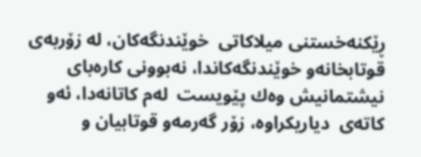ڕێكنه‌خستنی‌ میلاكاتی‌  خوێندنگه‌كان، له‌ زۆربه‌ی‌  قوتابخانه‌و خوێندنگه‌كاندا، نه‌بوونی‌ كاره‌بای‌  نیشتمانیش وه‌ك پێویست  له‌م كاتانه‌دا، ئه‌و كاته‌ی‌  دیاریكراوه‌، زۆر گه‌رمه‌و قوتابیان و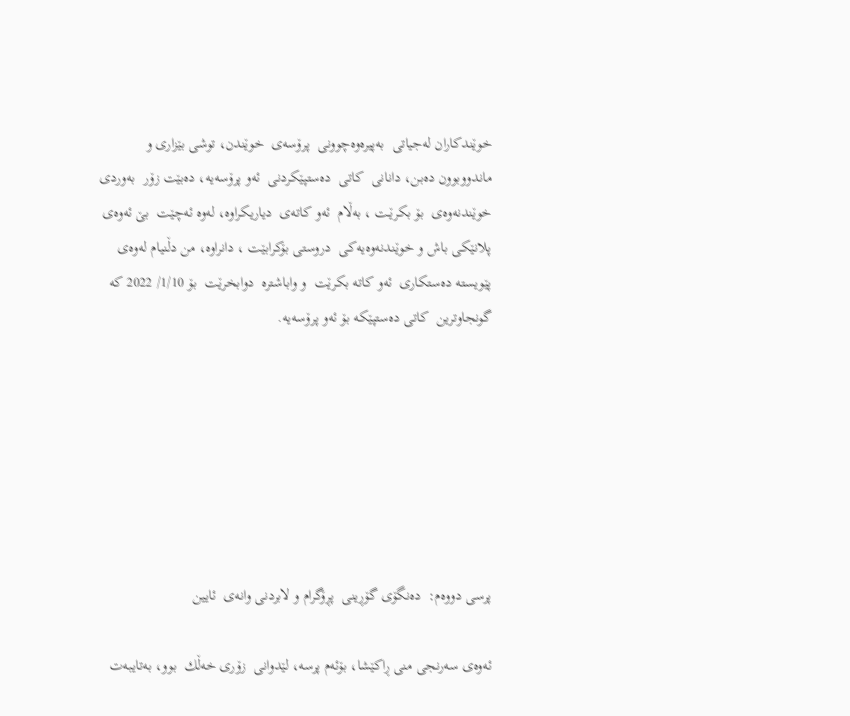خوێندكاران له‌جیاتی‌  به‌پیره‌وه‌چوونی‌  پرۆسه‌ی‌  خوێندن، توشی‌ بێزاری‌ و ماندووبوون ده‌بن، دانانی‌  كاتی‌  ده‌ستپێكردنی‌  ئه‌و پرۆسه‌یه‌، ده‌بێت زۆر  به‌وردی‌  خوێندنه‌وه‌ی‌  بۆ بكرێـت ، به‌ڵام  ئه‌و كاته‌ی‌  دیاریكراوه‌، له‌وه‌ ئه‌چێت  بێ‌ ئه‌وه‌ی‌  پلانێكی‌ باش و خوێندنەوه‌یه‌كی‌  دروستی‌ بۆكرابێت ، دانراوە، من دڵنیام له‌وه‌ی‌  پێویسته‌ ده‌ستكاری‌  ئه‌و كاته‌ بكرێت  و واباشتره‌  دوابخرێت  بۆ 1/10/ 2022 كه‌ گونجاوترین  كاتی‌ ده‌ستپێكه‌ بۆ ئه‌و پرۆسه‌یه‌.







پرسی‌ دووه‌م:  ده‌نگۆی‌ گۆڕینی‌  پڕۆگرام و لابردنی‌ وانه‌ی‌  ئایین

ئه‌وه‌ی‌ سه‌رنجی‌ منی‌ ڕاكێشا، بۆئه‌م پرسه‌، لێدوانی‌  زۆری‌ خه‌ڵك  بوو، به‌تایبه‌ت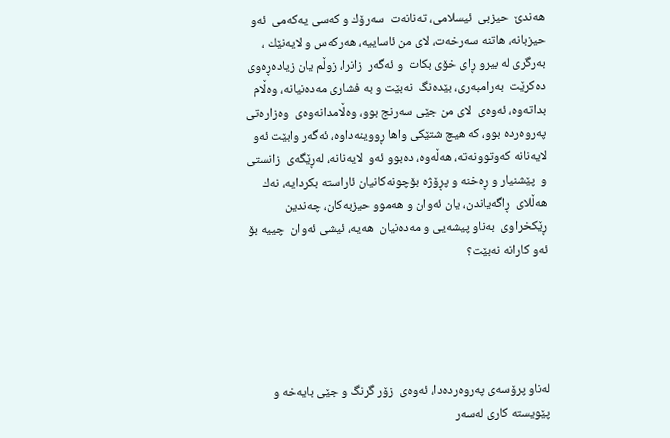هه‌ندێ‌  حیزبی‌  ئیسلامی‌، ته‌نانه‌ت  سه‌رۆك و كه‌سی‌ یه‌كه‌می‌  ئه‌و حیزبانه‌، هاتنه‌ سه‌رخه‌ت، لای‌ من ئاساییه‌، هه‌ركه‌س و لایه‌نێك ، به‌رگری‌ له‌ بیرو ڕای‌ خۆی‌ بكات  و ئه‌گه‌ر  زانرا، زوڵم یان زیاده‌ڕه‌وی‌  ده‌كرێت  به‌رامبه‌ری‌، بێده‌نگ  نه‌بێت و به‌ فشاری‌ مه‌ده‌نیانه‌، وه‌ڵام بداته‌وه‌، ئه‌وه‌ی‌  لای‌ من جێی‌ سه‌رنج بوو، وه‌ڵامدانه‌وه‌ی‌  وه‌زاره‌تی‌ په‌روه‌رده‌ بوو، كه‌ هیچ شتێكی‌ واها ڕووینه‌داوه‌، ئه‌گه‌ر وابێت ئه‌و  لایه‌نانه‌ كه‌وتوونه‌ته‌، هه‌ڵه‌وه‌، ده‌بوو ئه‌و  لایه‌نانه‌، له‌ڕێگه‌ی‌  زانستی‌ و  پێشنیار و ڕه‌خنه‌ و پڕۆژه‌ بۆچونه‌كانیان ئاراسته‌ بكردایه‌، نه‌ك هه‌ڵلای‌  ڕاگه‌یاندن، یان ئه‌وان و هه‌موو حیزبه‌كان، چه‌ندین  ڕێكخراوی‌  به‌ناو پیشه‌یی‌ و مه‌ده‌نیان  هه‌یه‌، ئیشی‌ ئه‌وان  چییه‌ بۆ ئه‌و كارانه‌ نه‌بێت؟





له‌ناو پرۆسه‌ی‌ په‌روه‌رده‌دا، ئه‌وه‌ی‌  زۆر گرنگ و جێی‌ بایه‌خه‌ و پێویسته‌ كاری‌ له‌سه‌ر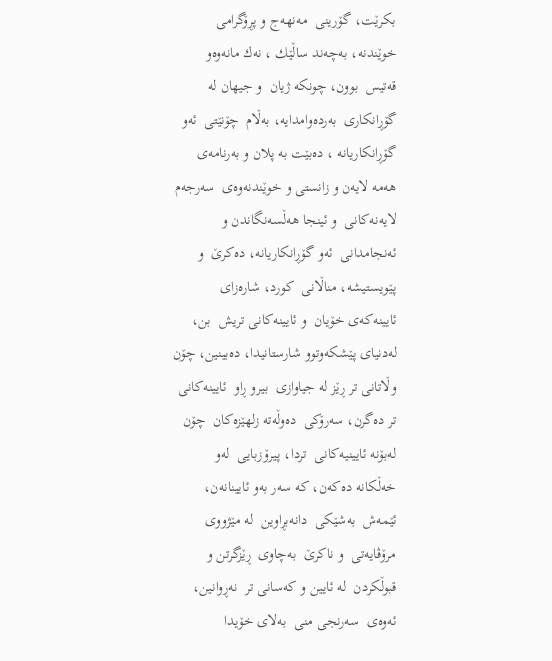بكرێت، گۆرینی‌  مه‌نهه‌ج و پڕۆگرامی‌  خوێندنه‌، به‌چه‌ند ساڵێك ، نه‌ك مانه‌وه‌و قه‌تیس  بوون، چونكه‌ ژیان  و جیهان له‌ گۆڕانكاری‌  به‌رده‌وامدایه‌، به‌ڵام  چۆنێتی‌  ئه‌و گۆڕانكاریانه‌ ، ده‌بێت به‌ پلان و به‌رنامه‌ی‌  هه‌مه‌ لایه‌ن و زانستی‌ و خوێندنه‌وه‌ی‌  سه‌رجه‌م لایه‌نه‌كانی‌  و ئینجا هه‌ڵسه‌نگاندن و ئه‌نجامدانی‌  ئه‌و گۆڕانكاریانه‌، ده‌كرێ‌  و پێویستیشه‌، مناڵانی‌  كورد، شاره‌زای‌  ئایینه‌كه‌ی‌ خۆیان  و ئایینه‌كانی‌ تریش  بن، له‌دنیای‌ پێشكه‌وتوو شارستانیدا، ده‌بینین، چۆن وڵاتانی‌ تر ڕێز له‌ جیاوازی‌  بیرو ڕاو  ئایینه‌كانی‌ تر ده‌گرن، سه‌رۆكی‌  ده‌وڵه‌ته‌ زلهێزه‌كان  چۆن  له‌بۆنه‌ ئایینیه‌كانی‌  تردا، پیرۆزبایی‌  له‌و خه‌ڵكانه‌ ده‌كه‌ن، كه‌ سه‌ر به‌و ئایینانه‌ن، ئێمه‌ش  به‌شێكی‌  دانه‌بڕاوین  له‌ مێژووی‌ مرۆڤایه‌تی‌  و ناكرێ‌  به‌چاوی‌  ڕێزگرتن و  قبوڵكردن  له‌ ئایین و كه‌سانی‌ تر  نه‌ڕوانین، ئه‌وه‌ی‌  سه‌رنجی‌ منی‌  به‌لای‌ خۆیدا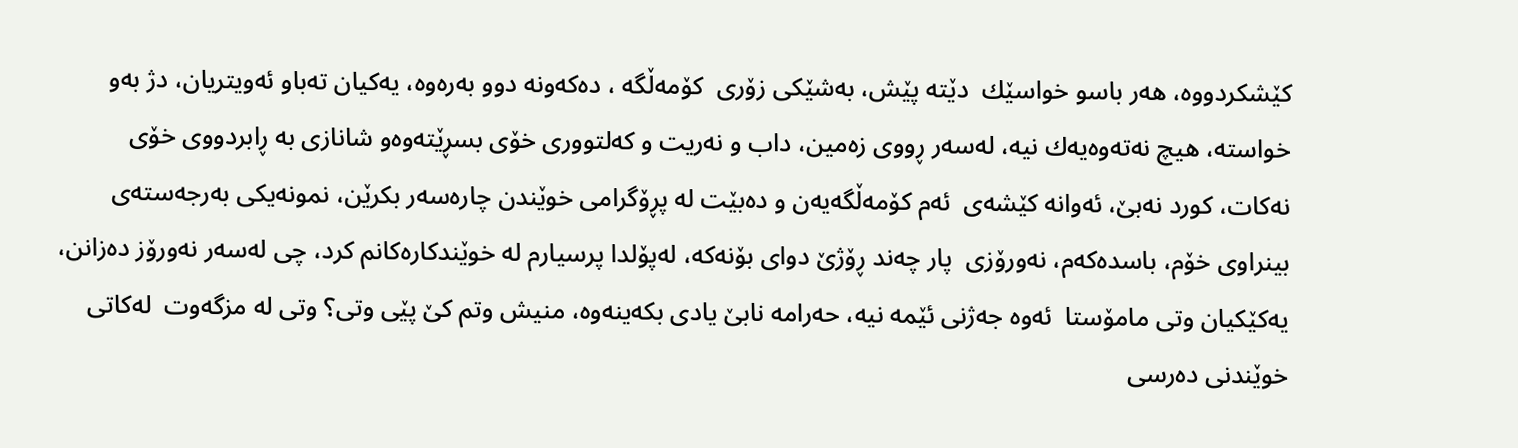كێشكردووه‌، هه‌ر باسو خواسێك  دێته‌ پێش، به‌شێكی‌ زۆری‌  كۆمه‌ڵگه‌ ، ده‌كه‌ونه‌ دوو به‌ره‌وه‌، یه‌كیان ته‌باو ئه‌ویتریان، دژ به‌و خواسته‌، هیچ نه‌ته‌وه‌یه‌ك نیه‌، له‌سه‌ر ڕووی‌ زه‌مین، داب و نه‌ریت و كه‌لتووری‌ خۆی‌ بسڕێته‌وه‌و شانازی‌ به‌ ڕابردووی‌ خۆی‌ نه‌كات، كورد نه‌بێ‌، ئه‌وانه‌ كێشه‌ی‌  ئه‌م كۆمه‌ڵگه‌یه‌ن و ده‌بێت له‌ پڕۆگرامی‌ خوێندن چاره‌سه‌ر بكرێن، نمونه‌یكی‌ به‌رجه‌سته‌ی‌ بینراوی‌ خۆم، باسده‌كه‌م، نه‌ورۆزی‌  پار چه‌ند ڕۆژێ‌ دوای‌ بۆنه‌كه‌، له‌پۆلدا پرسیارم له‌ خوێندكاره‌كانم كرد، چی‌ له‌سه‌ر نه‌ورۆز ده‌زانن، یه‌كێكیان وتی‌ مامۆستا  ئه‌وه‌ جه‌ژنی‌ ئێمه‌ نیه‌، حه‌رامه‌ نابێ‌ یادی‌ بكه‌ینه‌وه‌، منیش وتم كێ‌ پێی‌ وتی‌؟ وتی‌ له‌ مزگه‌وت  له‌كاتی‌ خوێندنی‌ ده‌رسی‌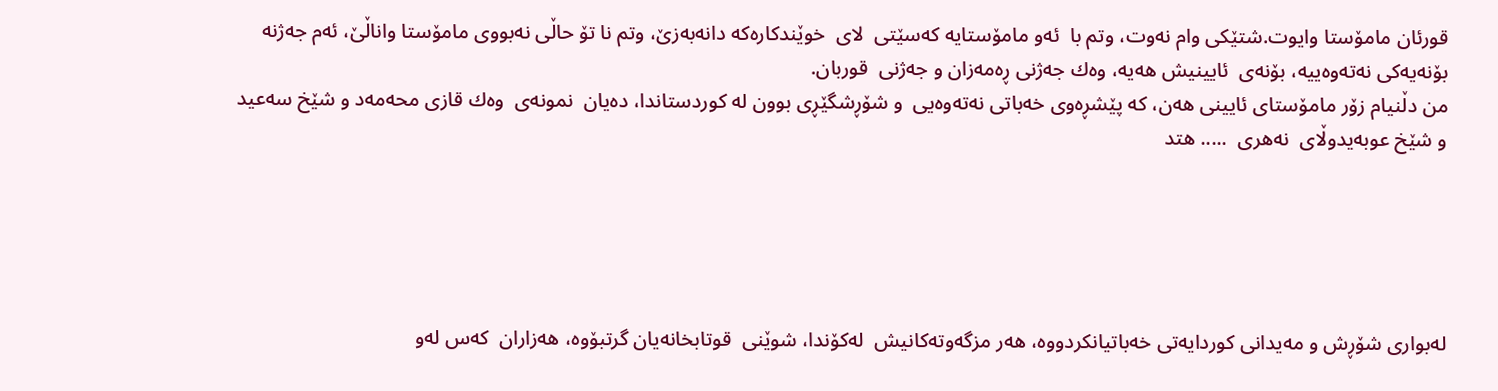قورئان مامۆستا وایوت.شتێكی‌ وام نه‌وت، وتم با  ئه‌و مامۆستایه‌ كه‌سێتی‌  لای‌  خوێندكاره‌كه‌ دانه‌به‌زێ‌، وتم نا تۆ حاڵی‌ نه‌بووی‌ مامۆستا واناڵێ‌، ئه‌م جه‌ژنه‌ بۆنه‌یه‌كی‌ نه‌ته‌وه‌ییه‌، بۆنه‌ی‌  ئایینیش هه‌یه‌، وه‌ك جه‌ژنی‌ ڕه‌مه‌زان و جه‌ژنی‌  قوربان.
من دڵنیام زۆر مامۆستای‌ ئایینی‌ هه‌ن، كه‌ پێشڕه‌وی‌ خه‌باتی‌ نه‌ته‌وه‌یی‌  و شۆڕشگێڕی‌ بوون له‌ كوردستاندا، ده‌یان  نمونه‌ی‌  وه‌ك قازی‌ محه‌مه‌د و شێخ سه‌عید و شێخ عوبه‌یدوڵای‌  نه‌هری‌  ..... هتد





له‌بواری‌ شۆڕش و مه‌یدانی‌ كوردایه‌تی‌ خه‌باتیانكردووه‌، هه‌ر مزگه‌وته‌كانیش  له‌كۆندا، شوێنی‌  قوتابخانه‌یان گرتبۆوه‌، هه‌زاران  كه‌س له‌و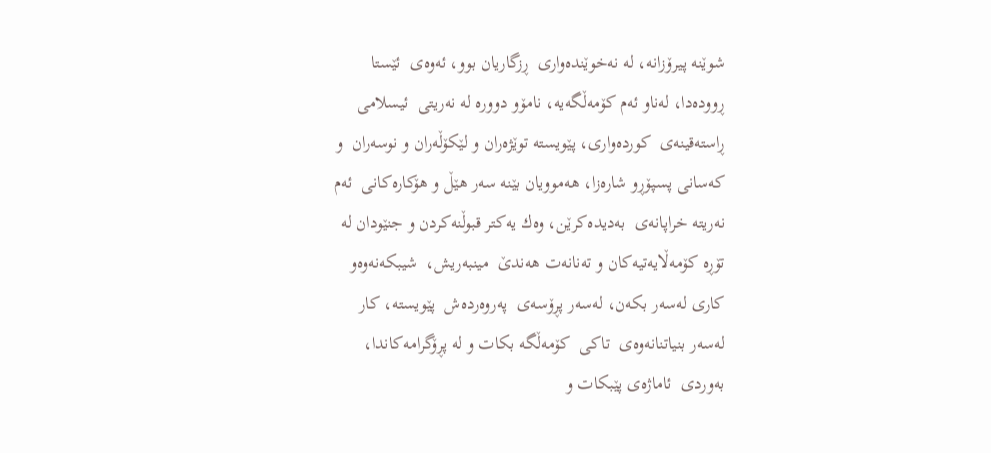شوێنه‌ پیرۆزانه‌، له‌ نه‌خوێنده‌واری‌  ڕزگاریان بوو، ئه‌وه‌ی‌  ئێستا  ڕووده‌دا، له‌ناو ئه‌م كۆمه‌ڵگه‌یه‌، نامۆو دووره‌ له‌ نه‌ریتی‌  ئیسلامی‌  ڕاسته‌قینه‌ی‌  كورده‌واری‌، پێویسته‌ توێژه‌ران و لێكۆڵه‌ران و نوسه‌ران  و كه‌سانی‌ پسپۆڕو شاره‌زا، هه‌موویان بێنه‌ سه‌ر هێڵ و هۆكاره‌كانی‌  ئه‌م  نه‌ریته‌ خراپانه‌ی‌  به‌دیده‌كرێن، وه‌ك یه‌كتر قبوڵنه‌كردن و جنێودان له‌ تۆڕه‌ كۆمه‌ڵایه‌تیه‌كان و ته‌نانه‌ت هه‌ندێ‌  مینبه‌ریش،  شیبكه‌نه‌وه‌و كاری‌ له‌سه‌ر بكه‌ن، له‌سه‌ر پڕۆسه‌ی‌  په‌روه‌رده‌ش  پێویسته‌، كار له‌سه‌ر بنیاتنانه‌وه‌ی‌  تاكی‌  كۆمه‌ڵگه‌ بكات و له‌ پڕۆگرامه‌كاندا، به‌وردی‌  ئاماژه‌ی‌ پێبكات و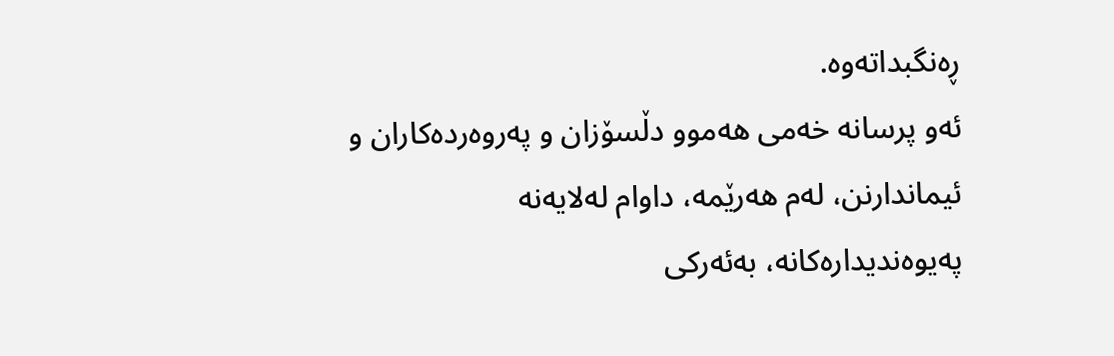ڕەنگبداته‌وه‌.
ئه‌و پرسانه‌ خه‌می‌ هه‌موو دڵسۆزان و په‌روه‌رده‌كاران و ئیماندارنن، له‌م هه‌رێمه‌، داوام له‌لایه‌نه‌ په‌یوه‌ندیداره‌كانه‌، به‌ئه‌ركی‌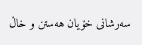سه‌رشانی‌ خۆیان هه‌ستن و خاڵ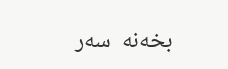بخه‌نه‌  سه‌ر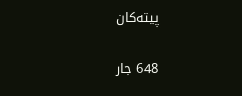پیته‌كان

648 جار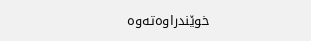خوێندراوەتەوە